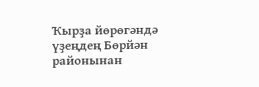Ҡырҙа йөрөгәндә үҙеңдең Бөрйән районынан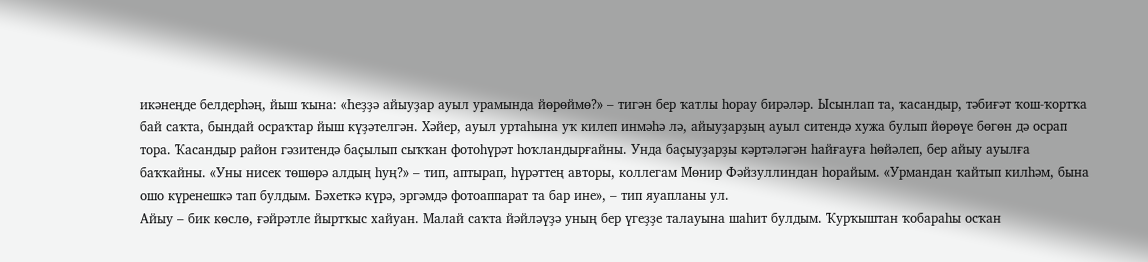икәнеңде белдерһәң, йыш ҡына: «Һеҙҙә айыуҙар ауыл урамында йөрөймө?» – тигән бер ҡатлы һорау бирәләр. Ысынлап та, ҡасандыр, тәбиғәт ҡош-ҡортҡа бай саҡта, бындай осраҡтар йыш күҙәтелгән. Хәйер, ауыл уртаһына уҡ килеп инмәһә лә, айыуҙарҙың ауыл ситендә хужа булып йөрөүе бөгөн дә осрап тора. Ҡасандыр район гәзитендә баҫылып сыҡҡан фотоһүрәт һоҡландырғайны. Унда баҫыуҙарҙы кәртәләгән һайғауға һөйәлеп, бер айыу ауылға баҡҡайны. «Уны нисек төшөрә алдың һуң?» – тип, аптырап, һүрәттең авторы, коллегам Мөнир Фәйзуллиндан һорайым. «Урмандан ҡайтып килһәм, бына ошо күренешкә тап булдым. Бәхеткә күрә, эргәмдә фотоаппарат та бар ине», – тип яуапланы ул.
Айыу – бик көслө, ғәйрәтле йыртҡыс хайуан. Малай саҡта йәйләүҙә уның бер үгеҙҙе талауына шаһит булдым. Ҡурҡыштан ҡобараһы осҡан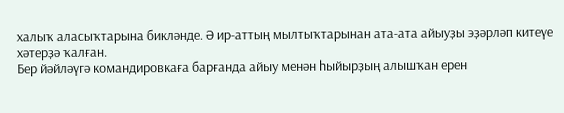халыҡ аласыҡтарына бикләнде. Ә ир-аттың мылтыҡтарынан ата-ата айыуҙы эҙәрләп китеүе хәтерҙә ҡалған.
Бер йәйләүгә командировкаға барғанда айыу менән һыйырҙың алышҡан ерен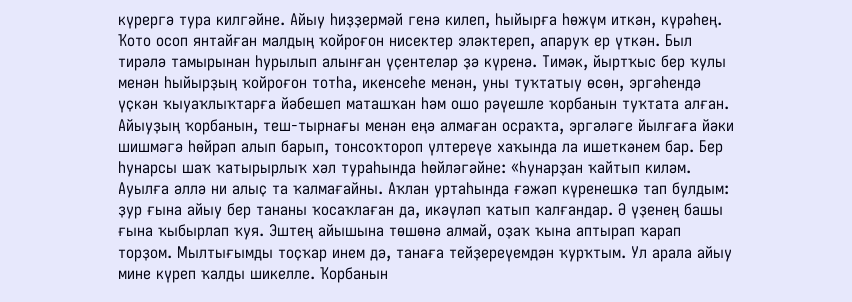күрергә тура килгәйне. Айыу һиҙҙермәй генә килеп, һыйырға һөжүм иткән, күрәһең. Ҡото осоп янтайған малдың ҡойроғон нисектер эләктереп, апаруҡ ер үткән. Был тирәлә тамырынан һурылып алынған үҫентеләр ҙә күренә. Тимәк, йыртҡыс бер ҡулы менән һыйырҙың ҡойроғон тотһа, икенсеһе менән, уны туҡтатыу өсөн, эргәһендә үҫкән ҡыуаҡлыҡтарға йәбешеп маташҡан һәм ошо рәүешле ҡорбанын туҡтата алған. Айыуҙың ҡорбанын, теш-тырнағы менән еңә алмаған осраҡта, эргәләге йылғаға йәки шишмәгә һөйрәп алып барып, тонсоҡтороп үлтереүе хаҡында ла ишеткәнем бар. Бер һунарсы шаҡ ҡатырырлыҡ хәл тураһында һөйләгәйне: «Һунарҙан ҡайтып киләм. Ауылға әллә ни алыҫ та ҡалмағайны. Аҡлан уртаһында ғәжәп күренешкә тап булдым: ҙур ғына айыу бер тананы ҡосаҡлаған да, икәүләп ҡатып ҡалғандар. Ә үҙенең башы ғына ҡыбырлап ҡуя. Эштең айышына төшөнә алмай, оҙаҡ ҡына аптырап ҡарап торҙом. Мылтығымды тоҫҡар инем дә, танаға тейҙереүемдән ҡурҡтым. Ул арала айыу мине күреп ҡалды шикелле. Ҡорбанын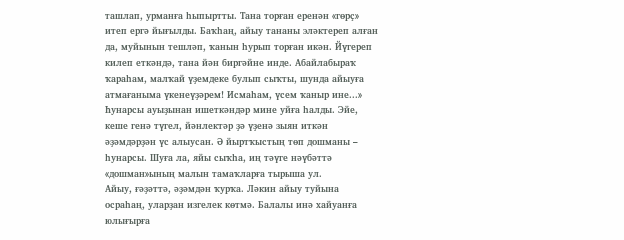ташлап, урманға һыпыртты. Тана торған еренән «гөрҫ» итеп ергә йығылды. Баҡһаң, айыу тананы эләктереп алған да, муйынын тешләп, ҡанын һурып торған икән. Йүгереп килеп еткәндә, тана йән биргәйне инде. Абайлабыраҡ ҡараһам, малҡай үҙемдеке булып сыҡты, шунда айыуға атмағаныма үкенеүҙәрем! Исмаһам, үсем ҡаныр ине...»
Һунарсы ауыҙынан ишеткәндәр мине уйға һалды. Эйе, кеше генә түгел, йәнлектәр ҙә үҙенә зыян иткән әҙәмдәрҙән үс алыусан. Ә йыртҡыстың төп дошманы – һунарсы. Шуға ла, яйы сыҡһа, иң тәүге нәүбәттә «дошман»ының малын тамаҡларға тырыша ул.
Айыу, ғәҙәттә, әҙәмдән ҡурҡа. Ләкин айыу туйына осраһаң, уларҙан изгелек көтмә. Балалы инә хайуанға юлығырға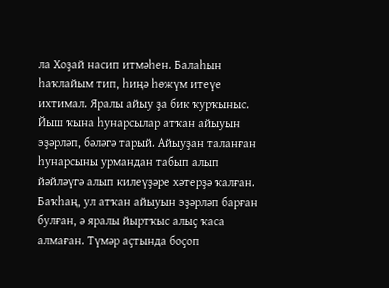ла Хоҙай насип итмәһен. Балаһын һаҡлайым тип, һиңә һөжүм итеүе ихтимал. Яралы айыу ҙа бик ҡурҡыныс. Йыш ҡына һунарсылар атҡан айыуын эҙәрләп, бәләгә тарый. Айыуҙан таланған һунарсыны урмандан табып алып йәйләүгә алып килеүҙәре хәтерҙә ҡалған. Баҡһаң, ул атҡан айыуын эҙәрләп барған булған, ә яралы йыртҡыс алыҫ ҡаса алмаған. Түмәр аҫтында боҫоп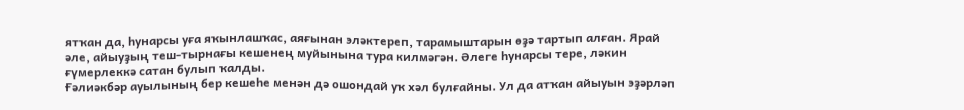ятҡан да, һунарсы уға яҡынлашҡас, аяғынан эләктереп, тарамыштарын өҙә тартып алған. Ярай әле, айыуҙың теш-тырнағы кешенең муйынына тура килмәгән. Әлеге һунарсы тере, ләкин ғүмерлеккә сатан булып ҡалды.
Ғәлиәкбәр ауылының бер кешеһе менән дә ошондай уҡ хәл булғайны. Ул да атҡан айыуын эҙәрләп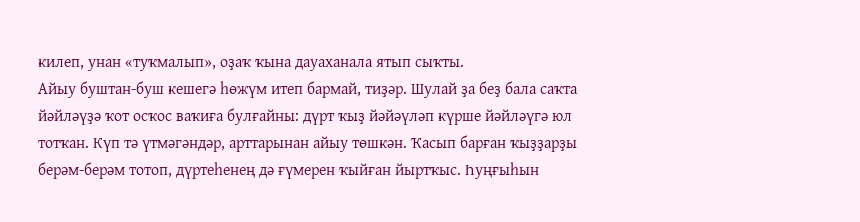килеп, унан «туҡмалып», оҙаҡ ҡына дауаханала ятып сыҡты.
Айыу буштан-буш кешегә һөжүм итеп бармай, тиҙәр. Шулай ҙа беҙ бала саҡта йәйләүҙә ҡот осҡос ваҡиға булғайны: дүрт ҡыҙ йәйәүләп күрше йәйләүгә юл тотҡан. Күп тә үтмәгәндәр, арттарынан айыу төшкән. Ҡасып барған ҡыҙҙарҙы берәм-берәм тотоп, дүртеһенең дә ғүмерен ҡыйған йыртҡыс. Һуңғыһын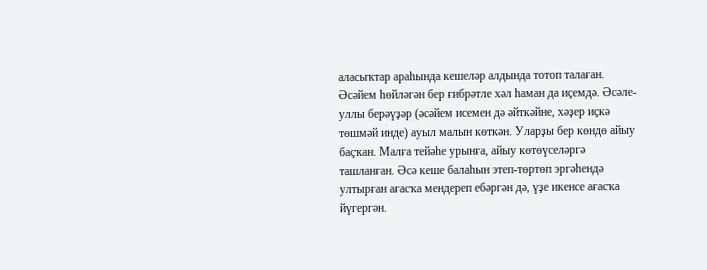аласыҡтар араһында кешеләр алдында тотоп талаған.
Әсәйем һөйләгән бер ғибрәтле хәл һаман да иҫемдә. Әсәле-уллы берәүҙәр (әсәйем исемен дә әйткәйне, хәҙер иҫкә төшмәй инде) ауыл малын көткән. Уларҙы бер көндө айыу баҫҡан. Малға тейәһе урынға, айыу көтөүселәргә ташланған. Әсә кеше балаһын этеп-төртөп эргәһендә ултырған ағасҡа мендереп ебәргән дә, үҙе икенсе ағасҡа йүгергән.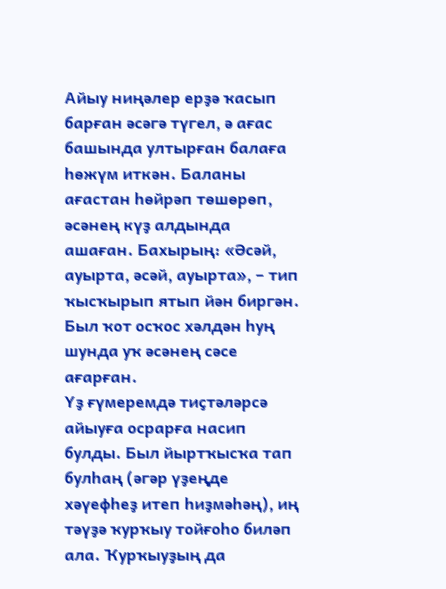Айыу ниңәлер ерҙә ҡасып барған әсәгә түгел, ә ағас башында ултырған балаға һөжүм иткән. Баланы ағастан һөйрәп төшөрөп, әсәнең күҙ алдында ашаған. Бахырың: «Әсәй, ауырта, әсәй, ауырта», – тип ҡысҡырып ятып йән биргән. Был ҡот осҡос хәлдән һуң шунда уҡ әсәнең сәсе ағарған.
Үҙ ғүмеремдә тиҫтәләрсә айыуға осрарға насип булды. Был йыртҡысҡа тап булһаң (әгәр үҙеңде хәүефһеҙ итеп һиҙмәһәң), иң тәүҙә ҡурҡыу тойғоһо биләп ала. Ҡурҡыуҙың да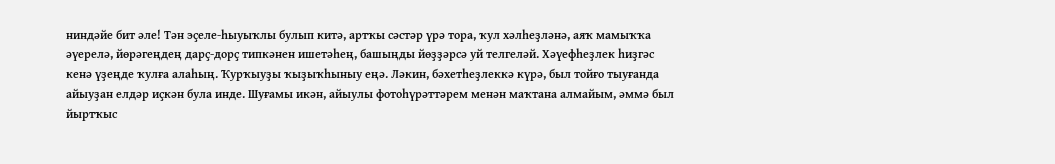ниндәйе бит әле! Тән эҫеле-һыуыҡлы булып китә, артҡы сәстәр үрә тора, ҡул хәлһеҙләнә, аяҡ мамыҡҡа әүерелә, йөрәгеңдең дарҫ-дорҫ типкәнен ишетәһең, башыңды йөҙҙәрсә уй телгеләй. Хәүефһеҙлек һиҙгәс кенә үҙеңде ҡулға алаһың. Ҡурҡыуҙы ҡыҙыҡһыныу еңә. Ләкин, бәхетһеҙлеккә күрә, был тойғо тыуғанда айыуҙан елдәр иҫкән була инде. Шуғамы икән, айыулы фотоһүрәттәрем менән маҡтана алмайым, әммә был йыртҡыс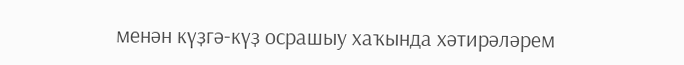менән күҙгә-күҙ осрашыу хаҡында хәтирәләрем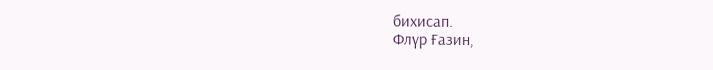бихисап.
Флүр Ғазин,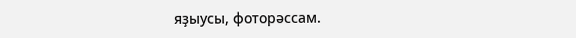яҙыусы, фоторәссам.